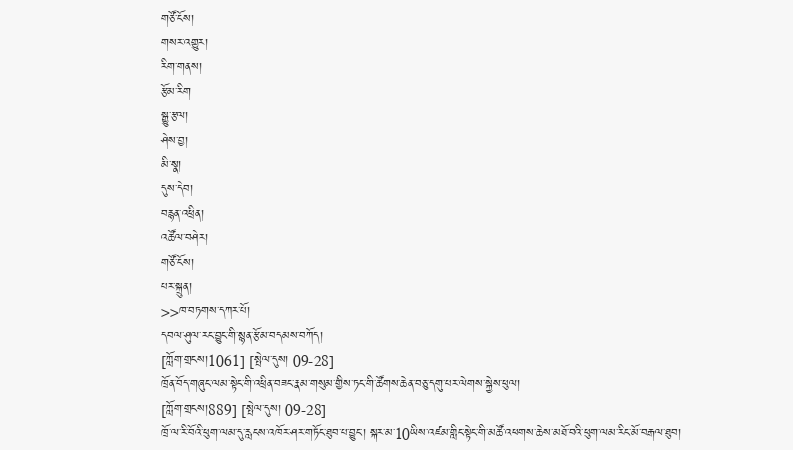གཙོ་ངོས།
གསར་འགྱུར།
རིག་གནས།
རྩོམ་རིག
སྒྱུ་རྩལ།
ཤེས་བྱ།
མི་སྣ།
དུས་དེབ།
བརྙན་འཕྲིན།
འཚོལ་བཤེར།
གཙོ་ངོས།
པར་སྐྲུན།
>>ཁ་བཏགས་དཀར་པོ།
དབལ་ཤུལ་རང་བྱུང་གི་སྙན་རྩོམ་བདམས་བཀོད།
[ཀློག་གྲངས།1061] [སྤེལ་དུས། 09-28]
ཁྲོན་བོད་གཞུང་ལམ་སྟེང་གི་འཕྲིན་བཟང་རྣམ་གསུམ་གྱིས་ཏང་གི་ཚོགས་ཆེན་བཅུ་དགུ་པར་ལེགས་སྐྱེས་ཕུལ།
[ཀློག་གྲངས།889] [སྤེལ་དུས། 09-28]
ཁྲོ་ལ་རི་བོའི་ཕུག་ལམ་དུ་རླངས་འཁོར་ཤར་གཏོང་ཐུབ་པ་བྱུང་། སྐར་མ་10ཡིས་འཛམ་གླིང་སྟེང་གི་མཚོ་འཕགས་ཆེས་མཐོ་བའི་ཕུག་ལམ་རིང་མོ་བརྒལ་ཐུབ།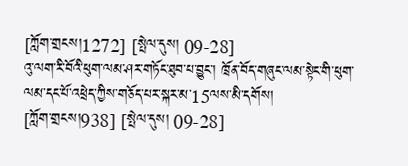[ཀློག་གྲངས།1272] [སྤེལ་དུས། 09-28]
འུ་ལག་རི་བོའི་ཕུག་ལམ་ཤར་གཏོང་ཐུབ་པ་བྱུང་། ཁྲོན་བོད་གཞུང་ལམ་སྟེང་གི་ཕུག་ལམ་དང་པོ་འཕྲེད་ཀྱིས་གཅོད་པར་སྐར་མ་15ལས་མི་དགོས།
[ཀློག་གྲངས།938] [སྤེལ་དུས། 09-28]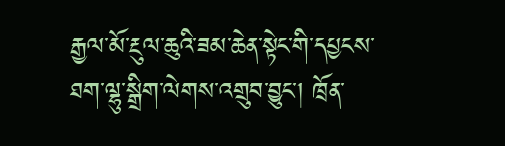རྒྱལ་མོ་རྔུལ་ཆུའི་ཟམ་ཆེན་སྟེང་གི་དཔྱངས་ཐག་ལྷུ་སྒྲིག་ལེགས་འགྲུབ་བྱུང་། ཁྲོན་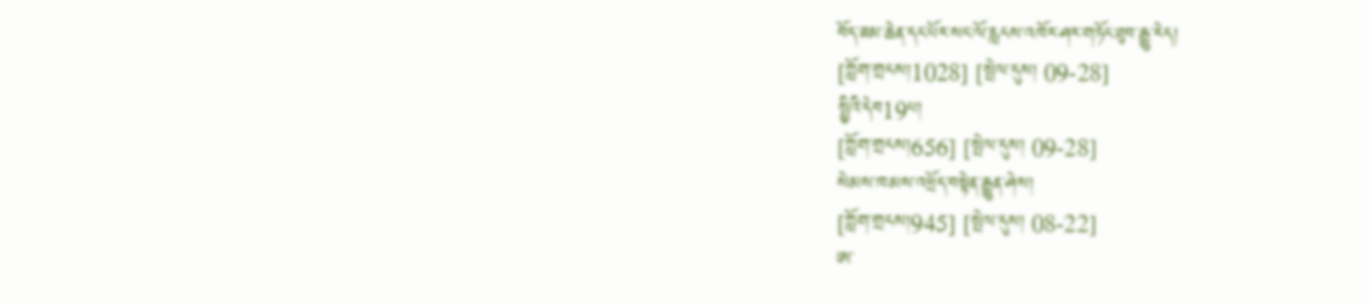བོད་ཟམ་ཆེན་དང་པོར་སང་ལོ་རླངས་འཁོར་ཤར་གཏོང་ཐུབ་རྒྱུ་རེད།
[ཀློག་གྲངས།1028] [སྤེལ་དུས། 09-28]
སྤྱིའི་དེབ19པ།
[ཀློག་གྲངས།656] [སྤེལ་དུས། 09-28]
སེམས་ཁམས་འཕྲོད་བསྟེན་རྒྱུན་ཤེས།
[ཀློག་གྲངས།945] [སྤེལ་དུས། 08-22]
ཨ་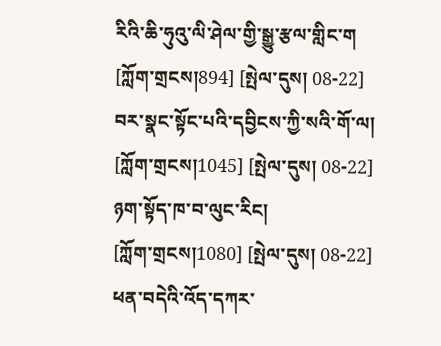རིའི་ཆི་ཧུའུ་ལི་ཤེལ་གྱི་སྒྱུ་རྩལ་གླིང་ག
[ཀློག་གྲངས།894] [སྤེལ་དུས། 08-22]
བར་སྣང་སྟོང་པའི་དབྱིངས་ཀྱི་སའི་གོ་ལ།
[ཀློག་གྲངས།1045] [སྤེལ་དུས། 08-22]
ཉག་སྟོད་ཁ་བ་ལུང་རིང།
[ཀློག་གྲངས།1080] [སྤེལ་དུས། 08-22]
ཕན་བདེའི་འོད་དཀར་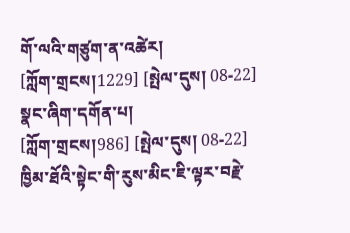གོ་ལའི་གཙུག་ན་འཚེར།
[ཀློག་གྲངས།1229] [སྤེལ་དུས། 08-22]
སྣང་ཞིག་དགོན་པ།
[ཀློག་གྲངས།986] [སྤེལ་དུས། 08-22]
ཁྱིམ་ཐོའི་སྟེང་གི་རུས་མིང་ཇི་ལྟར་བརྗེ་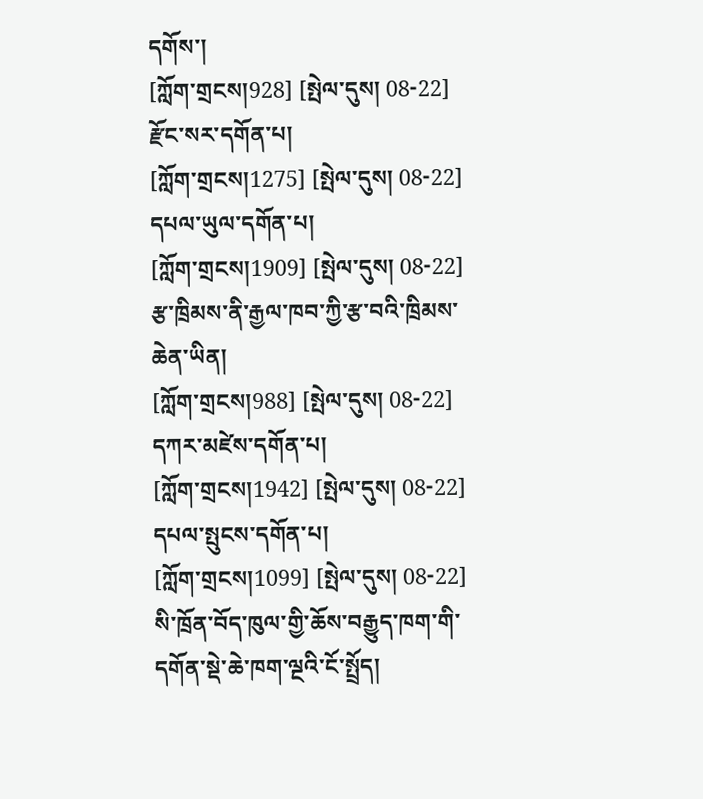དགོས་།
[ཀློག་གྲངས།928] [སྤེལ་དུས། 08-22]
རྫོང་སར་དགོན་པ།
[ཀློག་གྲངས།1275] [སྤེལ་དུས། 08-22]
དཔལ་ཡུལ་དགོན་པ།
[ཀློག་གྲངས།1909] [སྤེལ་དུས། 08-22]
རྩ་ཁྲིམས་ནི་རྒྱལ་ཁབ་ཀྱི་རྩ་བའི་ཁྲིམས་ཆེན་ཡིན།
[ཀློག་གྲངས།988] [སྤེལ་དུས། 08-22]
དཀར་མཛེས་དགོན་པ།
[ཀློག་གྲངས།1942] [སྤེལ་དུས། 08-22]
དཔལ་སྤུངས་དགོན་པ།
[ཀློག་གྲངས།1099] [སྤེལ་དུས། 08-22]
སི་ཁྲོན་བོད་ཁུལ་གྱི་ཆོས་བརྒྱུད་ཁག་གི་དགོན་སྡེ་ཆེ་ཁག་ལྔའི་ངོ་སྤྲོད།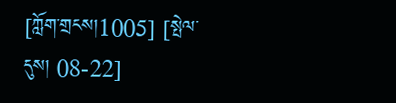[ཀློག་གྲངས།1005] [སྤེལ་དུས། 08-22]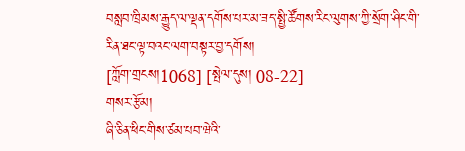བསླབ་ཁྲིམས་རྒྱུད་ལ་ལྡན་དགོས་པར་མ་ཟད་སྤྱི་ཚོགས་རིང་ལུགས་ཀྱི་སྲོག་ཤིང་གི་རིན་ཐང་ལྟ་བའང་ལག་བསྟར་བྱ་དགོས།
[ཀློག་གྲངས།1068] [སྤེལ་དུས། 08-22]
གསར་རྩོམ།
ཞི་ཅིན་ཕིང་གིས་ཙམ་པབ་ཝེའི་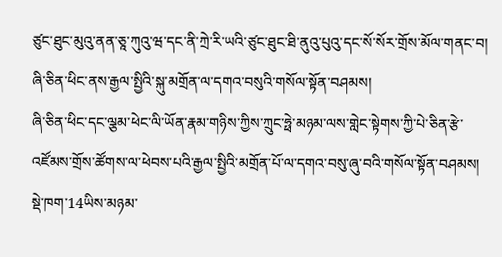ཙུང་ཐུང་མུའུ་ནན་ཅཱ་ཀུའུ་ཝ་དང་ནི་ཀྲེ་རི་ཡའི་ཙུང་ཐུང་ཐི་ནུའུ་པུའུ་དང་སོ་སོར་གྲོས་མོལ་གནང་བ།
ཞི་ཅིན་ཕིང་ནས་རྒྱལ་སྤྱིའི་སྐུ་མགྲོན་ལ་དགའ་བསུའི་གསོལ་སྟོན་བཤམས།
ཞི་ཅིན་ཕིང་དང་ལྕམ་ཕེང་ལི་ཡོན་རྣམ་གཉིས་ཀྱིས་ཀྲུང་ཧྥེ་མཉམ་ལས་གླེང་སྟེགས་ཀྱི་པེ་ཅིན་རྩེ་འཛོམས་གྲོས་ཚོགས་ལ་ཕེབས་པའི་རྒྱལ་སྤྱིའི་མགྲོན་པོ་ལ་དགའ་བསུ་ཞུ་བའི་གསོལ་སྟོན་བཤམས།
སྡེ་ཁག་14ཡིས་མཉམ་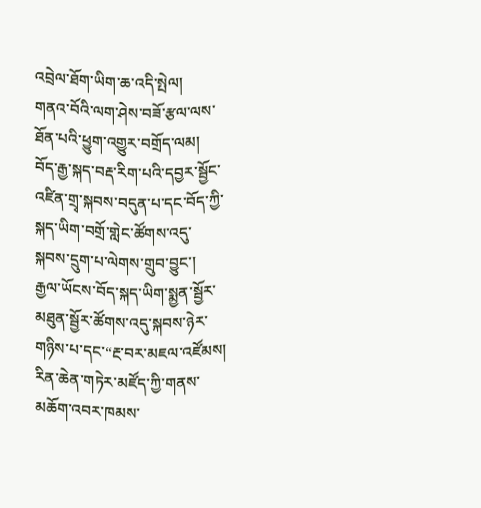འབྲེལ་ཐོག་ཡིག་ཆ་འདི་སྤེལ།
གནའ་བོའི་ལག་ཤེས་བཟོ་རྩལ་ལས་ཐོན་པའི་ཕྱུག་འགྱུར་བགྲོད་ལམ།
བོད་རྒྱ་སྐད་བརྡ་རིག་པའི་དབྱར་སྦྱོང་འཛིན་གྲྭ་སྐབས་བདུན་པ་དང་བོད་ཀྱི་སྐད་ཡིག་བགྲོ་གླེང་ཚོགས་འདུ་སྐབས་དྲུག་པ་ལེགས་གྲུབ་བྱུང་།
རྒྱལ་ཡོངས་བོད་སྐད་ཡིག་སྨྱན་སྦྱོར་མཐུན་སྦྱོར་ཚོགས་འདུ་སྐབས་ཉེར་གཉིས་པ་དང་“རྔ་བར་མཇལ་འཛོམས། རིན་ཆེན་གཏེར་མཛོད་ཀྱི་གནས་མཆོག་འབར་ཁམས་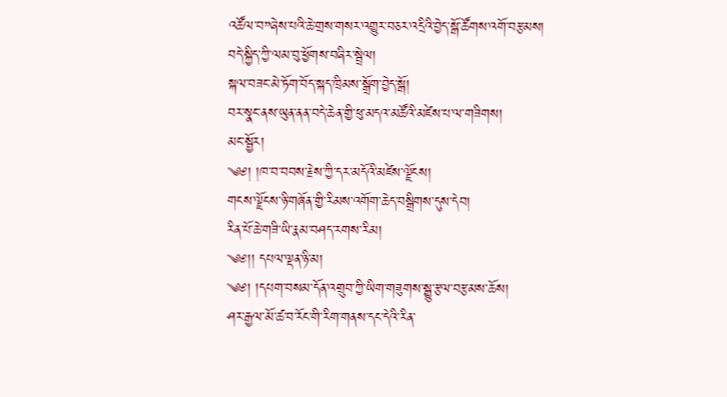འཚོལ་བ”ཞེས་པའི་ཆེ་གྲས་གསར་འགྱུར་བཅར་འདྲིའི་བྱེད་སྒོ་ཚོགས་འགོ་བརྩམས།
བདེ་སྐྱིད་ཀྱི་ལམ་བུ་ཕྱོགས་བཞིར་སྦྲེལ།
སྐལ་བཟང་མེ་ཏོག་བོད་སྐད་ཁྲིམས་སྒྲོག་བྱེད་སྒོ།
བར་སྣང་ནས་ཡུན་ནན་བདེ་ཆེན་གྱི་ཕུ་མདའ་མཚོའི་མཛེས་པ་ལ་གཟིགས།
མང་སྦྱོར།
༄༅། །ཁ་བ་བབས་རྗེས་ཀྱི་དར་མདོའི་མཛེས་ལྗོངས།
གངས་ལྗོངས་ཉི་གཞོན་གྱི་རིམས་འགོག་ཆེད་བསྒྲིགས་དུས་དེབ།
རིན་པོ་ཆེ་གཟི་ཡི་རྣམ་བཤད་རགས་རིམ།
༄༅།། དཔལ་ལྡན་ཉི་མ།
༄༅། །དཔག་བསམ་དོན་འགྲུབ་ཀྱི་ཡིག་གཟུགས་སྒྱུ་རྩལ་བརྩམས་ཆོས།
ཤར་རྒྱལ་མོ་ཚ་བ་རོང་གི་རིག་གནས་དང་དེའི་རིན་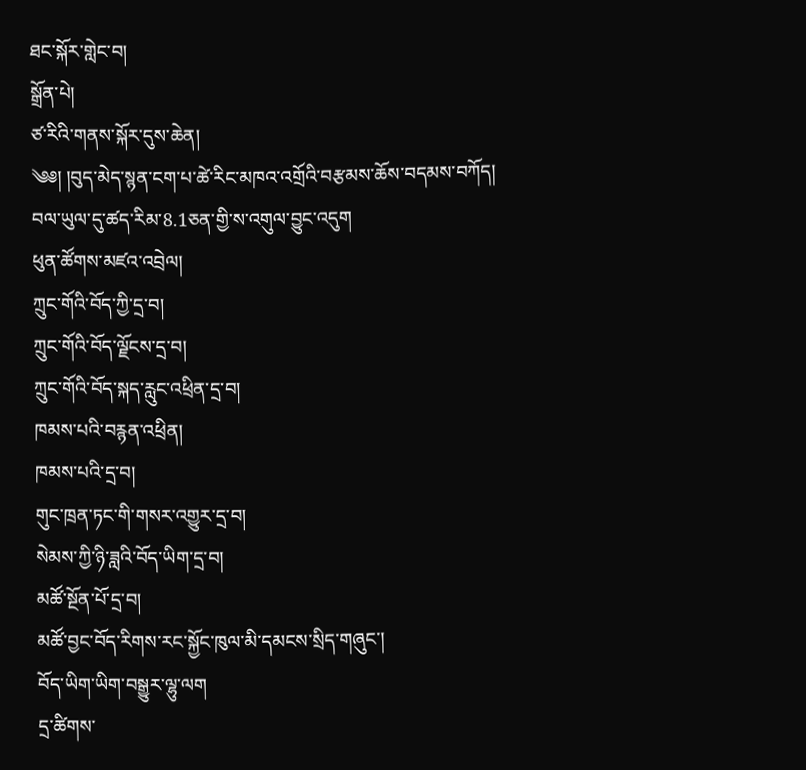ཐང་སྐོར་གླེང་བ།
སྒྲོན་པེ།
ཙ་རིའི་གནས་སྐོར་དུས་ཆེན།
༄༅། །བུད་མེད་སྙན་ངག་པ་ཚེ་རིང་མཁའ་འགྲོའི་བརྩམས་ཆོས་བདམས་བཀོད།
བལ་ཡུལ་དུ་ཚད་རིམ་8.1ཅན་གྱི་ས་འགུལ་བྱུང་འདུག
ཕུན་ཚོགས་མཛའ་འབྲེལ།
ཀྲུང་གོའི་བོད་ཀྱི་དྲ་བ།
ཀྲུང་གོའི་བོད་ལྗོངས་དྲ་བ།
ཀྲུང་གོའི་བོད་སྐད་རླུང་འཕྲིན་དྲ་བ།
ཁམས་པའི་བརྙན་འཕྲིན།
ཁམས་པའི་དྲ་བ།
གུང་ཁྲན་ཏང་གི་གསར་འགྱུར་དྲ་བ།
སེམས་ཀྱི་ཉི་ཟླའི་བོད་ཡིག་དྲ་བ།
མཚོ་སྔོན་པོ་དྲ་བ།
མཚོ་བྱང་བོད་རིགས་རང་སྐྱོང་ཁུལ་མི་དམངས་སྲིད་གཞུང་།
བོད་ཡིག་ཡིག་བསྒྱུར་ལྷུ་ལག
དྲ་ཚིགས་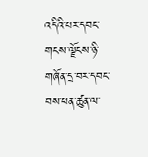འདིའི་པར་དབང་གངས་ལྗོངས་ཉི་གཞོན་དྲ་བར་དབང་བས་ཕན་ཚུན་ལ་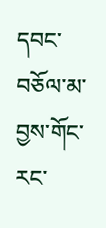དབང་བཅོལ་མ་བྱས་གོང་རང་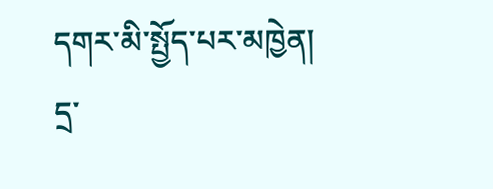དགར་མི་སྤྱོད་པར་མཁྱེན།
དྲ་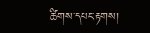ཚིགས་དཔང་རྟགས།